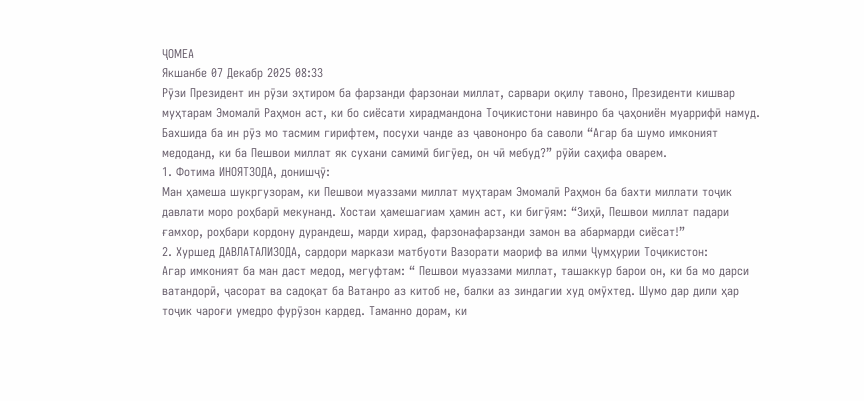ҶОМЕА
Якшанбе 07 Декабр 2025 08:33
Рӯзи Президент ин рӯзи эҳтиром ба фарзанди фарзонаи миллат, сарвари оқилу тавоно, Президенти кишвар муҳтарам Эмомалӣ Раҳмон аст, ки бо сиёсати хирадмандона Тоҷикистони навинро ба ҷаҳониён муаррифӣ намуд. Бахшида ба ин рӯз мо тасмим гирифтем, посухи чанде аз ҷавононро ба саволи “Агар ба шумо имконият медоданд, ки ба Пешвои миллат як сухани самимӣ бигӯед, он чӣ мебуд?” рӯйи саҳифа оварем.
1. Фотима ИНОЯТЗОДА, донишҷӯ:
Ман ҳамеша шукргузорам, ки Пешвои муаззами миллат муҳтарам Эмомалӣ Раҳмон ба бахти миллати тоҷик давлати моро роҳбарӣ мекунанд. Хостаи ҳамешагиам ҳамин аст, ки бигӯям: “Зиҳӣ, Пешвои миллат падари ғамхор, роҳбари кордону дурандеш, марди хирад, фарзонафарзанди замон ва абармарди сиёсат!”
2. Хуршед ДАВЛАТАЛИЗОДА, сардори маркази матбуоти Вазорати маориф ва илми Ҷумҳурии Тоҷикистон:
Агар имконият ба ман даст медод, мегуфтам: “ Пешвои муаззами миллат, ташаккур барои он, ки ба мо дарси ватандорӣ, ҷасорат ва садоқат ба Ватанро аз китоб не, балки аз зиндагии худ омӯхтед. Шумо дар дили ҳар тоҷик чароғи умедро фурӯзон кардед. Таманно дорам, ки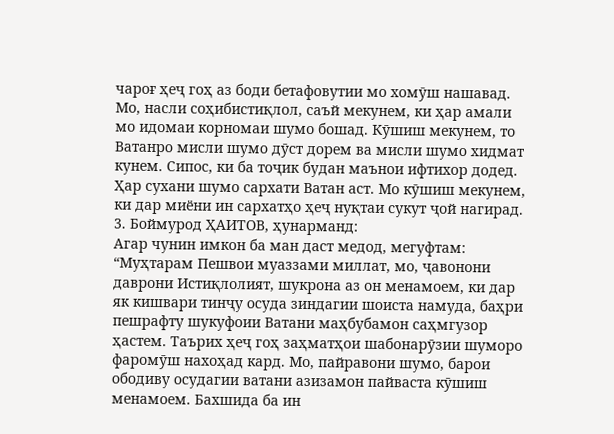чароғ ҳеҷ гоҳ аз боди бетафовутии мо хомӯш нашавад. Мо, насли соҳибистиқлол, саъй мекунем, ки ҳар амали мо идомаи корномаи шумо бошад. Кӯшиш мекунем, то Ватанро мисли шумо дӯст дорем ва мисли шумо хидмат кунем. Сипос, ки ба тоҷик будан маънои ифтихор додед. Ҳар сухани шумо сархати Ватан аст. Мо кӯшиш мекунем, ки дар миёни ин сархатҳо ҳеҷ нуқтаи сукут ҷой нагирад.
3. Боймурод ҲАИТОВ, ҳунарманд:
Агар чунин имкон ба ман даст медод, мегуфтам: “Муҳтарам Пешвои муаззами миллат, мо, ҷавонони даврони Истиқлолият, шукрона аз он менамоем, ки дар як кишвари тинҷу осуда зиндагии шоиста намуда, баҳри пешрафту шукуфоии Ватани маҳбубамон саҳмгузор ҳастем. Таърих ҳеҷ гоҳ заҳматҳои шабонарӯзии шуморо фаромӯш нахоҳад кард. Мо, пайравони шумо, барои ободиву осудагии ватани азизамон пайваста кӯшиш менамоем. Бахшида ба ин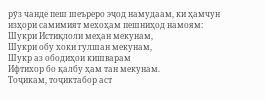рӯз чанде пеш шеъреро эҷод намудаам, ки ҳамчун изҳори самимият мехоҳам пешниҳод намоям:
Шукри Истиқлоли меҳан мекунам,
Шукри обу хоки гулшан мекунам,
Шукр аз ободиҳои кишварам
Ифтихор бо қалбу ҳам тан мекунам.
Тоҷикам, тоҷиктабор аст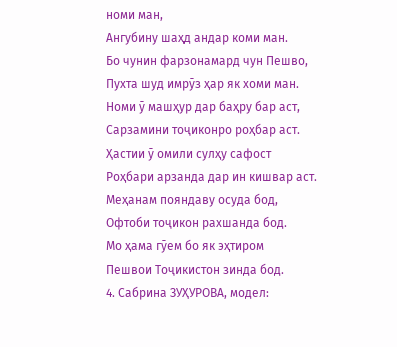номи ман,
Ангубину шаҳд андар коми ман.
Бо чунин фарзонамард чун Пешво,
Пухта шуд имрӯз ҳар як хоми ман.
Номи ӯ машҳур дар баҳру бар аст,
Сарзамини тоҷиконро роҳбар аст.
Ҳастии ӯ омили сулҳу сафост
Роҳбари арзанда дар ин кишвар аст.
Меҳанам пояндаву осуда бод,
Офтоби тоҷикон рахшанда бод.
Мо ҳама гӯем бо як эҳтиром
Пешвои Тоҷикистон зинда бод.
4. Сабрина ЗУҲУРОВА, модел: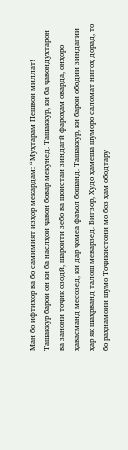Ман бо ифтихор ва бо самимият изҳор мекардам: “Муҳтарам Пешвои миллат! Ташаккур барои он ки ба наслҳои ҷавон бовар мекунед. Ташаккур, ки ба ҷавондухтарон ва занони тоҷик озодӣ, шароити зебо ва шоистаи зиндагӣ фароҳам оварда, онҳоро ҳавасманд месозед, ки дар ҷомеа фаъол бошанд. Ташаккур, ки барои ободии зиндагии ҳар як шаҳрванд талош меварзед. Бигзор, Худо ҳамеша шуморо саломат нигоҳ дорад, то бо раҳнамоии шумо Тоҷикистони мо боз ҳам ободтару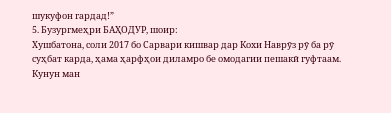шукуфон гардад!”
5. Бузургмеҳри БАҲОДУР, шоир:
Хушбатона, соли 2017 бо Сарвари кишвар дар Кохи Наврӯз рӯ ба рӯ суҳбат карда, ҳама ҳарфҳои диламро бе омодагии пешакӣ гуфтаам. Кунун ман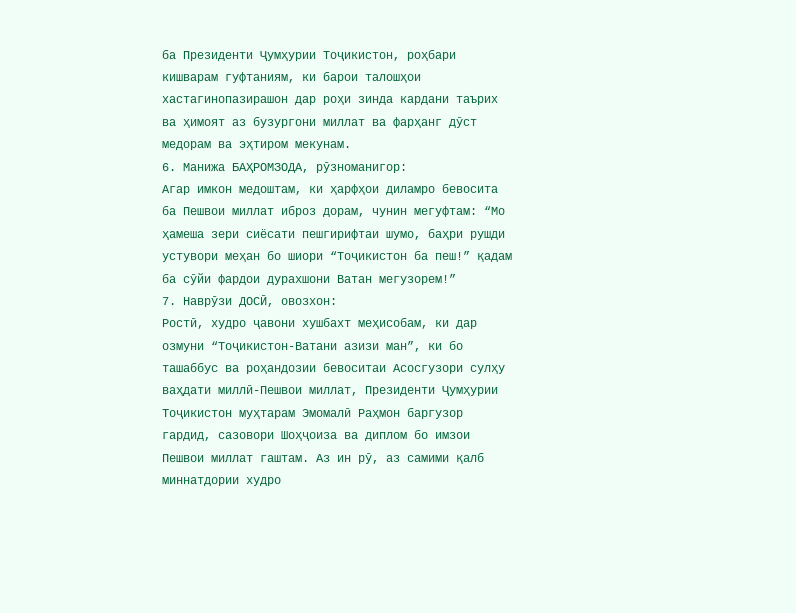ба Президенти Ҷумҳурии Тоҷикистон, роҳбари кишварам гуфтаниям, ки барои талошҳои хастагинопазирашон дар роҳи зинда кардани таърих ва ҳимоят аз бузургони миллат ва фарҳанг дӯст медорам ва эҳтиром мекунам.
6. Манижа БАҲРОМЗОДА, рӯзноманигор:
Агар имкон медоштам, ки ҳарфҳои диламро бевосита ба Пешвои миллат иброз дорам, чунин мегуфтам: “Мо ҳамеша зери сиёсати пешгирифтаи шумо, баҳри рушди устувори меҳан бо шиори “Тоҷикистон ба пеш!” қадам ба сӯйи фардои дурахшони Ватан мегузорем!”
7. Наврӯзи ДОСӢ, овозхон:
Ростӣ, худро ҷавони хушбахт меҳисобам, ки дар озмуни “Тоҷикистон-Ватани азизи ман”, ки бо ташаббус ва роҳандозии бевоситаи Асосгузори сулҳу ваҳдати миллӣ-Пешвои миллат, Президенти Ҷумҳурии Тоҷикистон муҳтарам Эмомалӣ Раҳмон баргузор гардид, сазовори Шоҳҷоиза ва диплом бо имзои Пешвои миллат гаштам. Аз ин рӯ, аз самими қалб миннатдории худро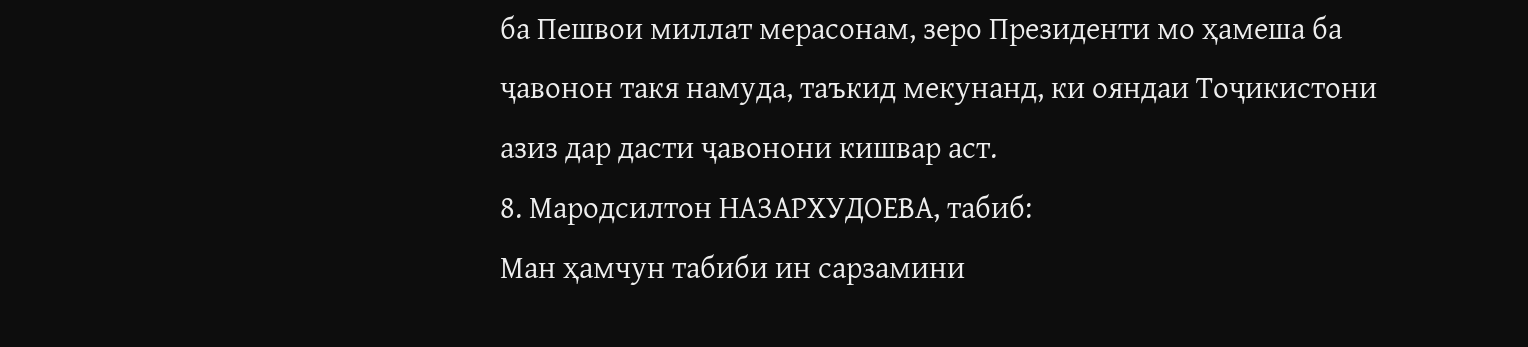ба Пешвои миллат мерасонам, зеро Президенти мо ҳамеша ба ҷавонон такя намуда, таъкид мекунанд, ки ояндаи Тоҷикистони азиз дар дасти ҷавонони кишвар аст.
8. Мародсилтон НАЗАРХУДОЕВА, табиб:
Ман ҳамчун табиби ин сарзамини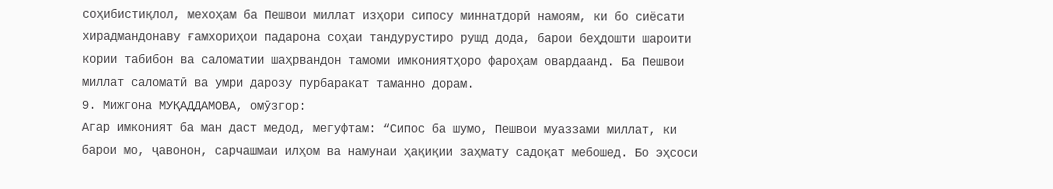соҳибистиқлол, мехоҳам ба Пешвои миллат изҳори сипосу миннатдорӣ намоям, ки бо сиёсати хирадмандонаву ғамхориҳои падарона соҳаи тандурустиро рушд дода, барои беҳдошти шароити кории табибон ва саломатии шаҳрвандон тамоми имкониятҳоро фароҳам овардаанд. Ба Пешвои миллат саломатӣ ва умри дарозу пурбаракат таманно дорам.
9. Мижгона МУҚАДДАМОВА, омӯзгор:
Агар имконият ба ман даст медод, мегуфтам: “Сипос ба шумо, Пешвои муаззами миллат, ки барои мо, ҷавонон, сарчашмаи илҳом ва намунаи ҳақиқии заҳмату садоқат мебошед. Бо эҳсоси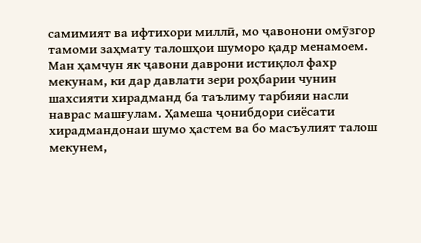самимият ва ифтихори миллӣ, мо ҷавонони омӯзгор тамоми заҳмату талошҳои шуморо қадр менамоем. Ман ҳамчун як ҷавони даврони истиқлол фахр мекунам, ки дар давлати зери роҳбарии чунин шахсияти хирадманд ба таълиму тарбияи насли наврас машғулам. Ҳамеша ҷонибдори сиёсати хирадмандонаи шумо ҳастем ва бо масъулият талош мекунем,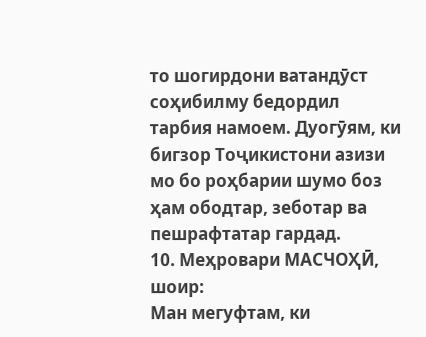то шогирдони ватандӯст соҳибилму бедордил тарбия намоем. Дуогӯям, ки бигзор Тоҷикистони азизи мо бо роҳбарии шумо боз ҳам ободтар, зеботар ва пешрафтатар гардад.
10. Меҳровари МАСЧОҲӢ, шоир:
Ман мегуфтам, ки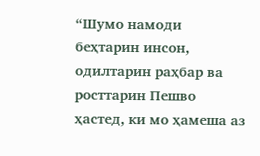“Шумо намоди беҳтарин инсон, одилтарин раҳбар ва росттарин Пешво ҳастед, ки мо ҳамеша аз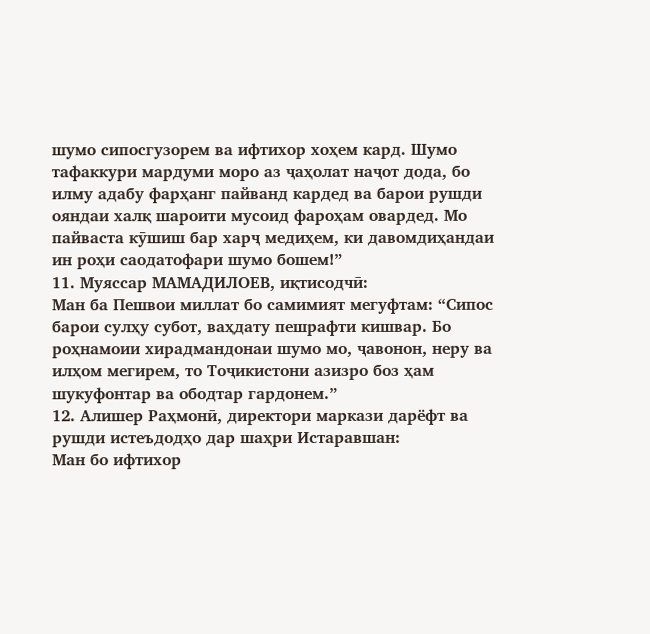шумо сипосгузорем ва ифтихор хоҳем кард. Шумо тафаккури мардуми моро аз ҷаҳолат наҷот дода, бо илму адабу фарҳанг пайванд кардед ва барои рушди ояндаи халқ шароити мусоид фароҳам овардед. Мо пайваста кӯшиш бар харҷ медиҳем, ки давомдиҳандаи ин роҳи саодатофари шумо бошем!”
11. Муяссар МАМАДИЛОЕВ, иқтисодчӣ:
Ман ба Пешвои миллат бо самимият мегуфтам: “Сипос барои сулҳу субот, ваҳдату пешрафти кишвар. Бо роҳнамоии хирадмандонаи шумо мо, ҷавонон, неру ва илҳом мегирем, то Тоҷикистони азизро боз ҳам шукуфонтар ва ободтар гардонем.”
12. Алишер Раҳмонӣ, директори маркази дарёфт ва рушди истеъдодҳо дар шаҳри Истаравшан:
Ман бо ифтихор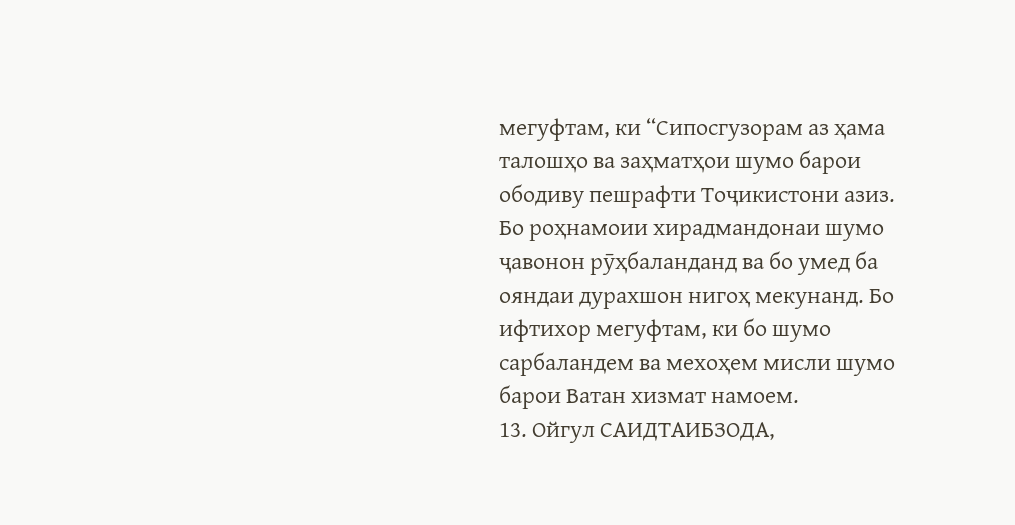мегуфтам, ки “Сипосгузорам аз ҳама талошҳо ва заҳматҳои шумо барои ободиву пешрафти Тоҷикистони азиз. Бо роҳнамоии хирадмандонаи шумо ҷавонон рӯҳбаланданд ва бо умед ба ояндаи дурахшон нигоҳ мекунанд. Бо ифтихор мегуфтам, ки бо шумо сарбаландем ва мехоҳем мисли шумо барои Ватан хизмат намоем.
13. Ойгул САИДТАИБЗОДА,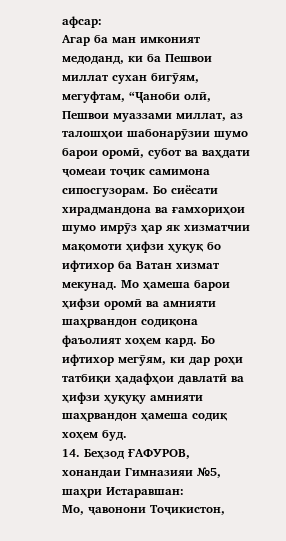афсар:
Агар ба ман имконият медоданд, ки ба Пешвои миллат сухан бигӯям, мегуфтам, “Ҷаноби олӣ, Пешвои муаззами миллат, аз талошҳои шабонарӯзии шумо барои оромӣ, субот ва ваҳдати ҷомеаи тоҷик самимона сипосгузорам. Бо сиёсати хирадмандона ва ғамхориҳои шумо имрӯз ҳар як хизматчии мақомоти ҳифзи ҳуқуқ бо ифтихор ба Ватан хизмат мекунад. Мо ҳамеша барои ҳифзи оромӣ ва амнияти шаҳрвандон содиқона фаъолият хоҳем кард. Бо ифтихор мегӯям, ки дар роҳи татбиқи ҳадафҳои давлатӣ ва ҳифзи ҳуқуқу амнияти шаҳрвандон ҳамеша содиқ хоҳем буд.
14. Беҳзод ҒАФУРОВ, хонандаи Гимназияи №5, шаҳри Истаравшан:
Мо, ҷавонони Тоҷикистон,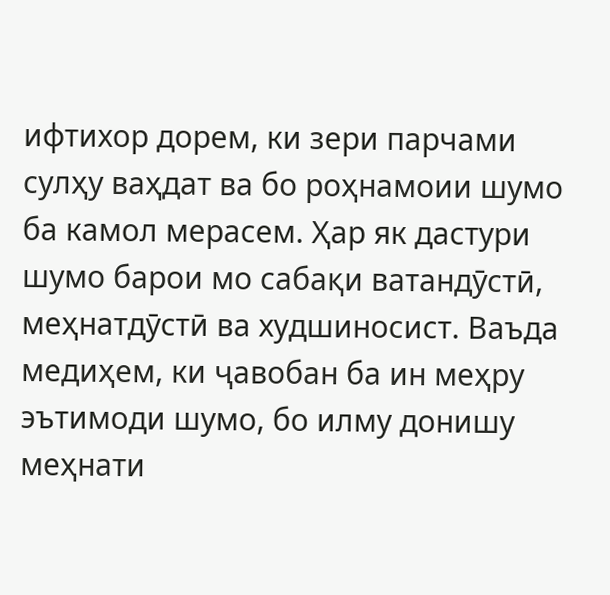ифтихор дорем, ки зери парчами сулҳу ваҳдат ва бо роҳнамоии шумо ба камол мерасем. Ҳар як дастури шумо барои мо сабақи ватандӯстӣ, меҳнатдӯстӣ ва худшиносист. Ваъда медиҳем, ки ҷавобан ба ин меҳру эътимоди шумо, бо илму донишу меҳнати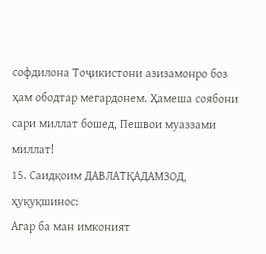софдилона Тоҷикистони азизамонро боз ҳам ободтар мегардонем. Ҳамеша соябони сари миллат бошед, Пешвои муаззами миллат!
15. Саидқоим ДАВЛАТҚАДАМЗОД, ҳуқуқшинос:
Агар ба ман имконият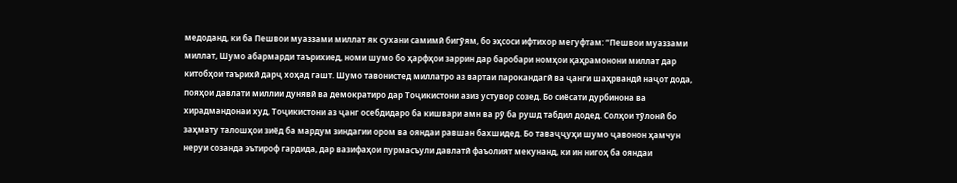медоданд, ки ба Пешвои муаззами миллат як сухани самимӣ бигӯям, бо эҳсоси ифтихор мегуфтам: “Пешвои муаззами миллат, Шумо абармарди таърихиед, номи шумо бо ҳарфҳои заррин дар баробари номҳои қаҳрамонони миллат дар китобҳои таърихӣ дарҷ хоҳад гашт. Шумо тавонистед миллатро аз вартаи парокандагӣ ва ҷанги шаҳрвандӣ наҷот дода, пояҳои давлати миллии дунявӣ ва демократиро дар Тоҷикистони азиз устувор созед. Бо сиёсати дурбинона ва хирадмандонаи худ, Тоҷикистони аз ҷанг осебдидаро ба кишвари амн ва рӯ ба рушд табдил додед. Солҳои тӯлонӣ бо заҳмату талошҳои зиёд ба мардум зиндагии ором ва ояндаи равшан бахшидед. Бо таваҷҷуҳи шумо ҷавонон ҳамчун неруи созанда эътироф гардида, дар вазифаҳои пурмасъули давлатӣ фаъолият мекунанд, ки ин нигоҳ ба ояндаи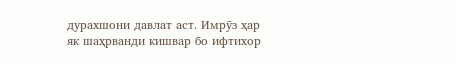дурахшони давлат аст. Имрӯз ҳар як шаҳрванди кишвар бо ифтихор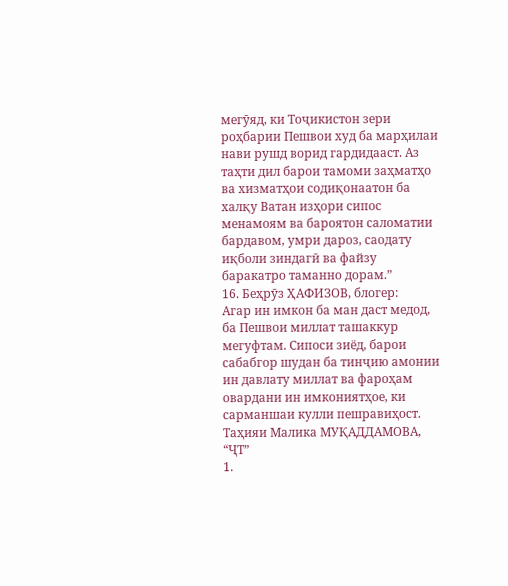мегӯяд, ки Тоҷикистон зери роҳбарии Пешвои худ ба марҳилаи нави рушд ворид гардидааст. Аз таҳти дил барои тамоми заҳматҳо ва хизматҳои содиқонаатон ба халқу Ватан изҳори сипос менамоям ва бароятон саломатии бардавом, умри дароз, саодату иқболи зиндагӣ ва файзу баракатро таманно дорам.”
16. Беҳрӯз ҲАФИЗОВ, блогер:
Агар ин имкон ба ман даст медод, ба Пешвои миллат ташаккур мегуфтам. Сипоси зиёд, барои сабабгор шудан ба тинҷию амонии ин давлату миллат ва фароҳам овардани ин имкониятҳое, ки сарманшаи кулли пешравиҳост.
Таҳияи Малика МУҚАДДАМОВА, “ҶТ”
1.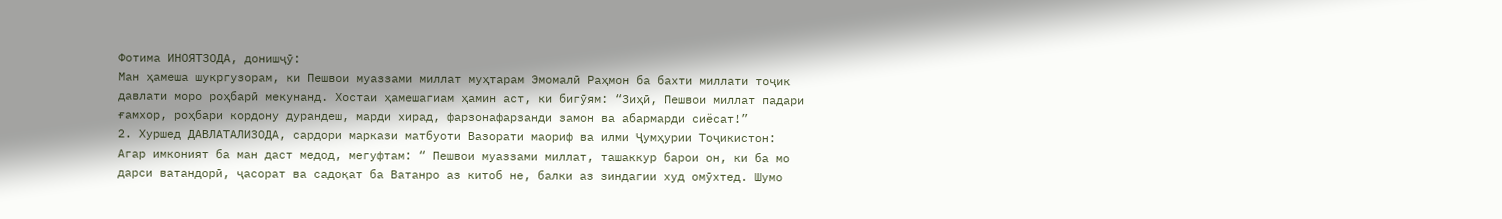Фотима ИНОЯТЗОДА, донишҷӯ:
Ман ҳамеша шукргузорам, ки Пешвои муаззами миллат муҳтарам Эмомалӣ Раҳмон ба бахти миллати тоҷик давлати моро роҳбарӣ мекунанд. Хостаи ҳамешагиам ҳамин аст, ки бигӯям: “Зиҳӣ, Пешвои миллат падари ғамхор, роҳбари кордону дурандеш, марди хирад, фарзонафарзанди замон ва абармарди сиёсат!”
2. Хуршед ДАВЛАТАЛИЗОДА, сардори маркази матбуоти Вазорати маориф ва илми Ҷумҳурии Тоҷикистон:
Агар имконият ба ман даст медод, мегуфтам: “ Пешвои муаззами миллат, ташаккур барои он, ки ба мо дарси ватандорӣ, ҷасорат ва садоқат ба Ватанро аз китоб не, балки аз зиндагии худ омӯхтед. Шумо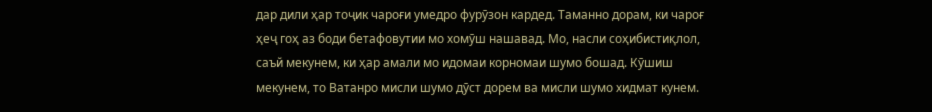дар дили ҳар тоҷик чароғи умедро фурӯзон кардед. Таманно дорам, ки чароғ ҳеҷ гоҳ аз боди бетафовутии мо хомӯш нашавад. Мо, насли соҳибистиқлол, саъй мекунем, ки ҳар амали мо идомаи корномаи шумо бошад. Кӯшиш мекунем, то Ватанро мисли шумо дӯст дорем ва мисли шумо хидмат кунем.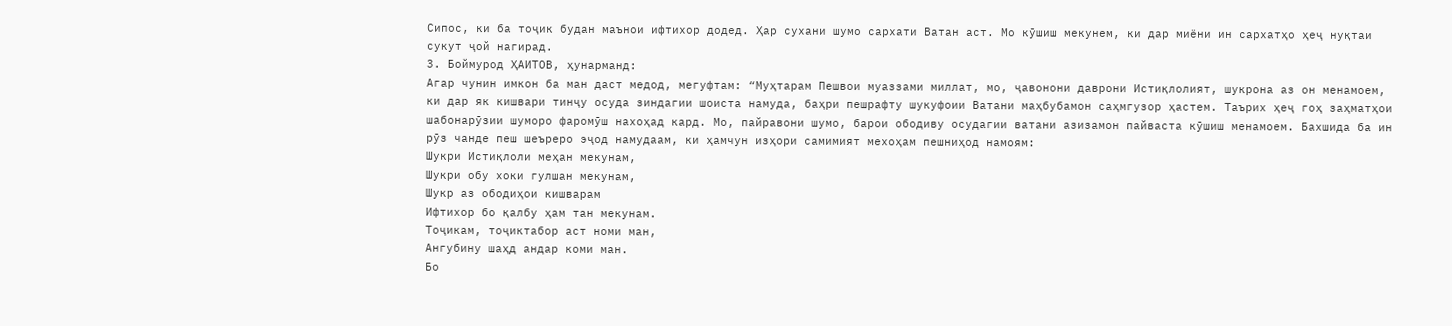Сипос, ки ба тоҷик будан маънои ифтихор додед. Ҳар сухани шумо сархати Ватан аст. Мо кӯшиш мекунем, ки дар миёни ин сархатҳо ҳеҷ нуқтаи сукут ҷой нагирад.
3. Боймурод ҲАИТОВ, ҳунарманд:
Агар чунин имкон ба ман даст медод, мегуфтам: “Муҳтарам Пешвои муаззами миллат, мо, ҷавонони даврони Истиқлолият, шукрона аз он менамоем, ки дар як кишвари тинҷу осуда зиндагии шоиста намуда, баҳри пешрафту шукуфоии Ватани маҳбубамон саҳмгузор ҳастем. Таърих ҳеҷ гоҳ заҳматҳои шабонарӯзии шуморо фаромӯш нахоҳад кард. Мо, пайравони шумо, барои ободиву осудагии ватани азизамон пайваста кӯшиш менамоем. Бахшида ба ин рӯз чанде пеш шеъреро эҷод намудаам, ки ҳамчун изҳори самимият мехоҳам пешниҳод намоям:
Шукри Истиқлоли меҳан мекунам,
Шукри обу хоки гулшан мекунам,
Шукр аз ободиҳои кишварам
Ифтихор бо қалбу ҳам тан мекунам.
Тоҷикам, тоҷиктабор аст номи ман,
Ангубину шаҳд андар коми ман.
Бо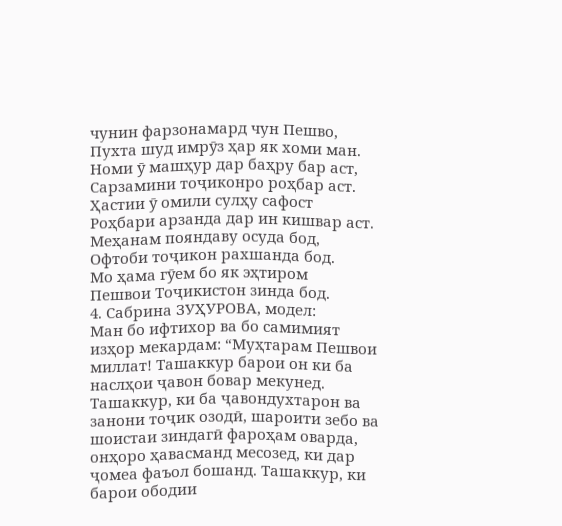чунин фарзонамард чун Пешво,
Пухта шуд имрӯз ҳар як хоми ман.
Номи ӯ машҳур дар баҳру бар аст,
Сарзамини тоҷиконро роҳбар аст.
Ҳастии ӯ омили сулҳу сафост
Роҳбари арзанда дар ин кишвар аст.
Меҳанам пояндаву осуда бод,
Офтоби тоҷикон рахшанда бод.
Мо ҳама гӯем бо як эҳтиром
Пешвои Тоҷикистон зинда бод.
4. Сабрина ЗУҲУРОВА, модел:
Ман бо ифтихор ва бо самимият изҳор мекардам: “Муҳтарам Пешвои миллат! Ташаккур барои он ки ба наслҳои ҷавон бовар мекунед. Ташаккур, ки ба ҷавондухтарон ва занони тоҷик озодӣ, шароити зебо ва шоистаи зиндагӣ фароҳам оварда, онҳоро ҳавасманд месозед, ки дар ҷомеа фаъол бошанд. Ташаккур, ки барои ободии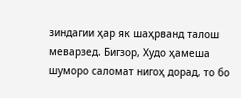зиндагии ҳар як шаҳрванд талош меварзед. Бигзор, Худо ҳамеша шуморо саломат нигоҳ дорад, то бо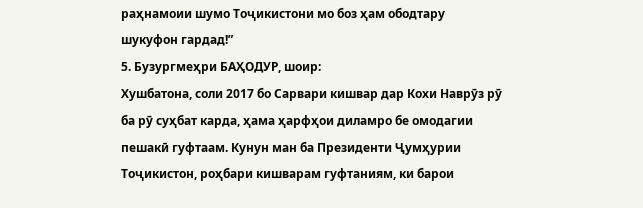раҳнамоии шумо Тоҷикистони мо боз ҳам ободтару шукуфон гардад!”
5. Бузургмеҳри БАҲОДУР, шоир:
Хушбатона, соли 2017 бо Сарвари кишвар дар Кохи Наврӯз рӯ ба рӯ суҳбат карда, ҳама ҳарфҳои диламро бе омодагии пешакӣ гуфтаам. Кунун ман ба Президенти Ҷумҳурии Тоҷикистон, роҳбари кишварам гуфтаниям, ки барои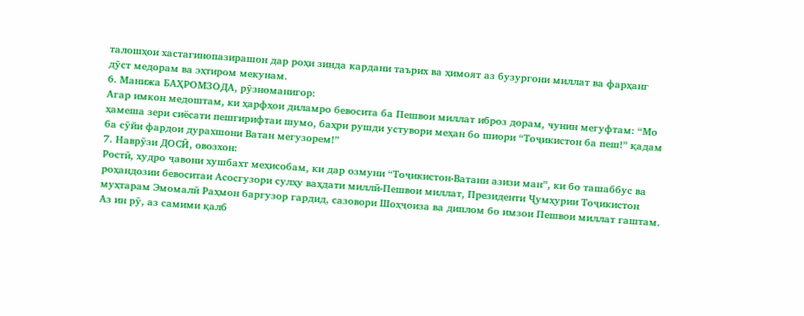талошҳои хастагинопазирашон дар роҳи зинда кардани таърих ва ҳимоят аз бузургони миллат ва фарҳанг дӯст медорам ва эҳтиром мекунам.
6. Манижа БАҲРОМЗОДА, рӯзноманигор:
Агар имкон медоштам, ки ҳарфҳои диламро бевосита ба Пешвои миллат иброз дорам, чунин мегуфтам: “Мо ҳамеша зери сиёсати пешгирифтаи шумо, баҳри рушди устувори меҳан бо шиори “Тоҷикистон ба пеш!” қадам ба сӯйи фардои дурахшони Ватан мегузорем!”
7. Наврӯзи ДОСӢ, овозхон:
Ростӣ, худро ҷавони хушбахт меҳисобам, ки дар озмуни “Тоҷикистон-Ватани азизи ман”, ки бо ташаббус ва роҳандозии бевоситаи Асосгузори сулҳу ваҳдати миллӣ-Пешвои миллат, Президенти Ҷумҳурии Тоҷикистон муҳтарам Эмомалӣ Раҳмон баргузор гардид, сазовори Шоҳҷоиза ва диплом бо имзои Пешвои миллат гаштам. Аз ин рӯ, аз самими қалб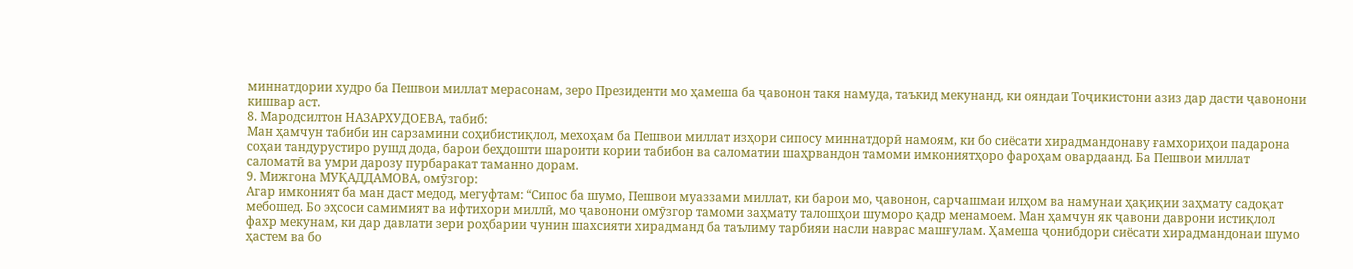миннатдории худро ба Пешвои миллат мерасонам, зеро Президенти мо ҳамеша ба ҷавонон такя намуда, таъкид мекунанд, ки ояндаи Тоҷикистони азиз дар дасти ҷавонони кишвар аст.
8. Мародсилтон НАЗАРХУДОЕВА, табиб:
Ман ҳамчун табиби ин сарзамини соҳибистиқлол, мехоҳам ба Пешвои миллат изҳори сипосу миннатдорӣ намоям, ки бо сиёсати хирадмандонаву ғамхориҳои падарона соҳаи тандурустиро рушд дода, барои беҳдошти шароити кории табибон ва саломатии шаҳрвандон тамоми имкониятҳоро фароҳам овардаанд. Ба Пешвои миллат саломатӣ ва умри дарозу пурбаракат таманно дорам.
9. Мижгона МУҚАДДАМОВА, омӯзгор:
Агар имконият ба ман даст медод, мегуфтам: “Сипос ба шумо, Пешвои муаззами миллат, ки барои мо, ҷавонон, сарчашмаи илҳом ва намунаи ҳақиқии заҳмату садоқат мебошед. Бо эҳсоси самимият ва ифтихори миллӣ, мо ҷавонони омӯзгор тамоми заҳмату талошҳои шуморо қадр менамоем. Ман ҳамчун як ҷавони даврони истиқлол фахр мекунам, ки дар давлати зери роҳбарии чунин шахсияти хирадманд ба таълиму тарбияи насли наврас машғулам. Ҳамеша ҷонибдори сиёсати хирадмандонаи шумо ҳастем ва бо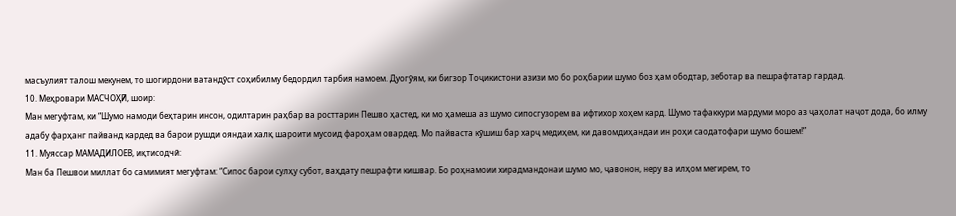масъулият талош мекунем, то шогирдони ватандӯст соҳибилму бедордил тарбия намоем. Дуогӯям, ки бигзор Тоҷикистони азизи мо бо роҳбарии шумо боз ҳам ободтар, зеботар ва пешрафтатар гардад.
10. Меҳровари МАСЧОҲӢ, шоир:
Ман мегуфтам, ки “Шумо намоди беҳтарин инсон, одилтарин раҳбар ва росттарин Пешво ҳастед, ки мо ҳамеша аз шумо сипосгузорем ва ифтихор хоҳем кард. Шумо тафаккури мардуми моро аз ҷаҳолат наҷот дода, бо илму адабу фарҳанг пайванд кардед ва барои рушди ояндаи халқ шароити мусоид фароҳам овардед. Мо пайваста кӯшиш бар харҷ медиҳем, ки давомдиҳандаи ин роҳи саодатофари шумо бошем!”
11. Муяссар МАМАДИЛОЕВ, иқтисодчӣ:
Ман ба Пешвои миллат бо самимият мегуфтам: “Сипос барои сулҳу субот, ваҳдату пешрафти кишвар. Бо роҳнамоии хирадмандонаи шумо мо, ҷавонон, неру ва илҳом мегирем, то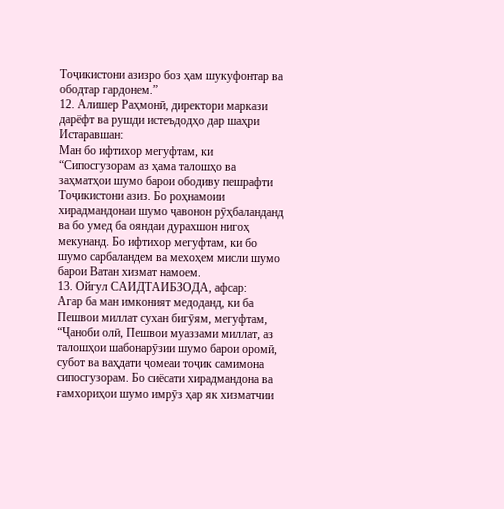Тоҷикистони азизро боз ҳам шукуфонтар ва ободтар гардонем.”
12. Алишер Раҳмонӣ, директори маркази дарёфт ва рушди истеъдодҳо дар шаҳри Истаравшан:
Ман бо ифтихор мегуфтам, ки “Сипосгузорам аз ҳама талошҳо ва заҳматҳои шумо барои ободиву пешрафти Тоҷикистони азиз. Бо роҳнамоии хирадмандонаи шумо ҷавонон рӯҳбаланданд ва бо умед ба ояндаи дурахшон нигоҳ мекунанд. Бо ифтихор мегуфтам, ки бо шумо сарбаландем ва мехоҳем мисли шумо барои Ватан хизмат намоем.
13. Ойгул САИДТАИБЗОДА, афсар:
Агар ба ман имконият медоданд, ки ба Пешвои миллат сухан бигӯям, мегуфтам, “Ҷаноби олӣ, Пешвои муаззами миллат, аз талошҳои шабонарӯзии шумо барои оромӣ, субот ва ваҳдати ҷомеаи тоҷик самимона сипосгузорам. Бо сиёсати хирадмандона ва ғамхориҳои шумо имрӯз ҳар як хизматчии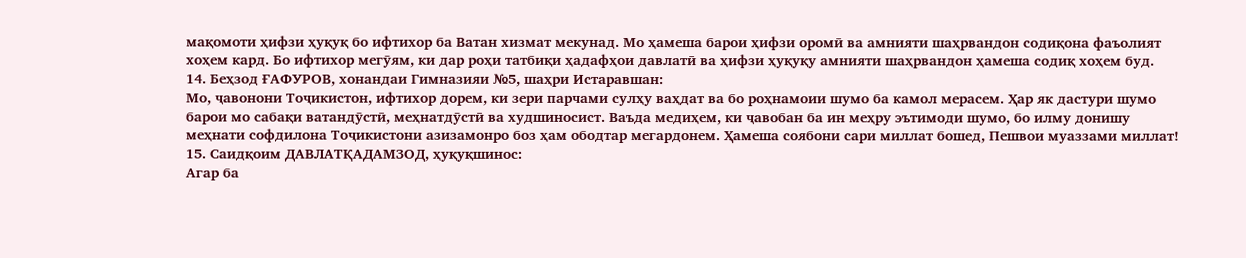мақомоти ҳифзи ҳуқуқ бо ифтихор ба Ватан хизмат мекунад. Мо ҳамеша барои ҳифзи оромӣ ва амнияти шаҳрвандон содиқона фаъолият хоҳем кард. Бо ифтихор мегӯям, ки дар роҳи татбиқи ҳадафҳои давлатӣ ва ҳифзи ҳуқуқу амнияти шаҳрвандон ҳамеша содиқ хоҳем буд.
14. Беҳзод ҒАФУРОВ, хонандаи Гимназияи №5, шаҳри Истаравшан:
Мо, ҷавонони Тоҷикистон, ифтихор дорем, ки зери парчами сулҳу ваҳдат ва бо роҳнамоии шумо ба камол мерасем. Ҳар як дастури шумо барои мо сабақи ватандӯстӣ, меҳнатдӯстӣ ва худшиносист. Ваъда медиҳем, ки ҷавобан ба ин меҳру эътимоди шумо, бо илму донишу меҳнати софдилона Тоҷикистони азизамонро боз ҳам ободтар мегардонем. Ҳамеша соябони сари миллат бошед, Пешвои муаззами миллат!
15. Саидқоим ДАВЛАТҚАДАМЗОД, ҳуқуқшинос:
Агар ба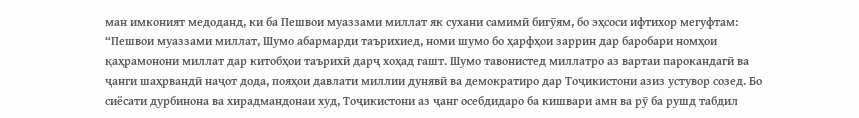ман имконият медоданд, ки ба Пешвои муаззами миллат як сухани самимӣ бигӯям, бо эҳсоси ифтихор мегуфтам: “Пешвои муаззами миллат, Шумо абармарди таърихиед, номи шумо бо ҳарфҳои заррин дар баробари номҳои қаҳрамонони миллат дар китобҳои таърихӣ дарҷ хоҳад гашт. Шумо тавонистед миллатро аз вартаи парокандагӣ ва ҷанги шаҳрвандӣ наҷот дода, пояҳои давлати миллии дунявӣ ва демократиро дар Тоҷикистони азиз устувор созед. Бо сиёсати дурбинона ва хирадмандонаи худ, Тоҷикистони аз ҷанг осебдидаро ба кишвари амн ва рӯ ба рушд табдил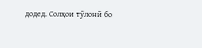додед. Солҳои тӯлонӣ бо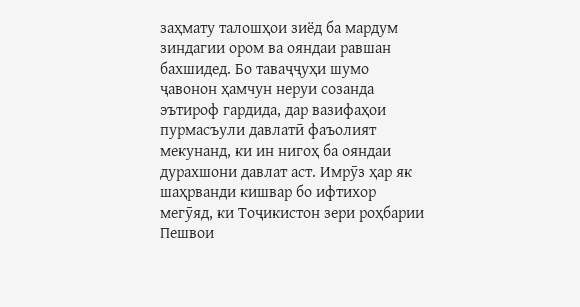заҳмату талошҳои зиёд ба мардум зиндагии ором ва ояндаи равшан бахшидед. Бо таваҷҷуҳи шумо ҷавонон ҳамчун неруи созанда эътироф гардида, дар вазифаҳои пурмасъули давлатӣ фаъолият мекунанд, ки ин нигоҳ ба ояндаи дурахшони давлат аст. Имрӯз ҳар як шаҳрванди кишвар бо ифтихор мегӯяд, ки Тоҷикистон зери роҳбарии Пешвои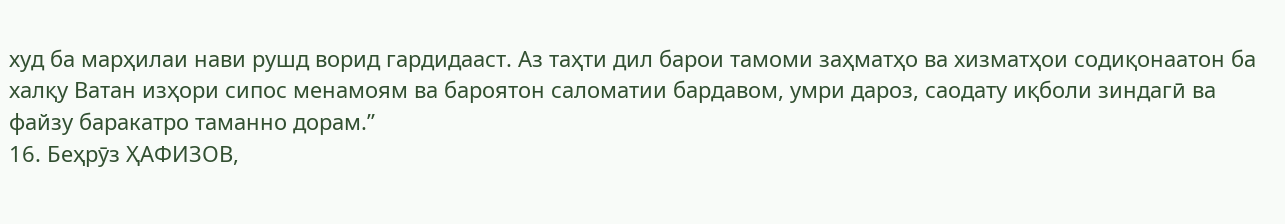худ ба марҳилаи нави рушд ворид гардидааст. Аз таҳти дил барои тамоми заҳматҳо ва хизматҳои содиқонаатон ба халқу Ватан изҳори сипос менамоям ва бароятон саломатии бардавом, умри дароз, саодату иқболи зиндагӣ ва файзу баракатро таманно дорам.”
16. Беҳрӯз ҲАФИЗОВ,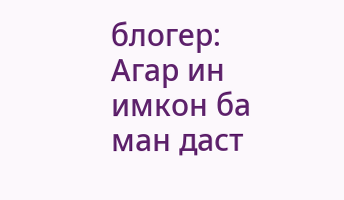блогер:
Агар ин имкон ба ман даст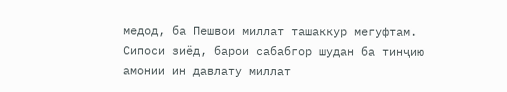медод, ба Пешвои миллат ташаккур мегуфтам. Сипоси зиёд, барои сабабгор шудан ба тинҷию амонии ин давлату миллат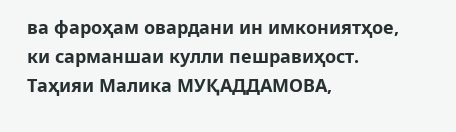ва фароҳам овардани ин имкониятҳое, ки сарманшаи кулли пешравиҳост.
Таҳияи Малика МУҚАДДАМОВА,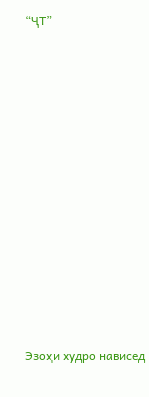“ҶТ”














Эзоҳи худро нависед